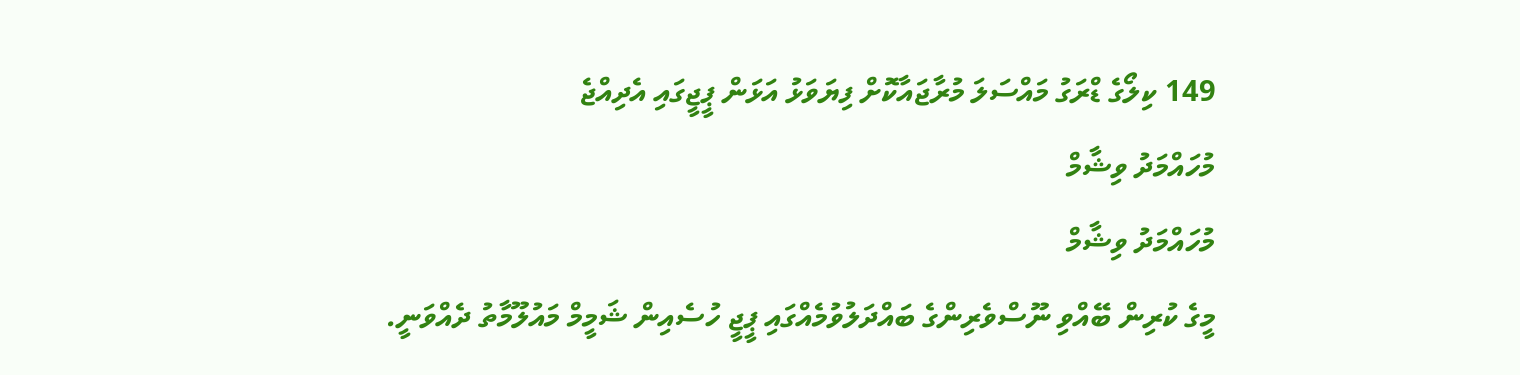149 ކިލޯގެ ޑްރަގު މައްސަލަ މުރާޖައާކޮށް ފިޔަވަޅު އަޅަން ޕީޖީގައި އެދިއްޖެ
މުހައްމަދު ވިޝާމް
މުހައްމަދު ވިޝާމް
މީގެ ކުރިން ބޭއްވި ނޫސްވެރިންގެ ބައްދަލުވުމެއްގައި ޕީޖީ ހުސެއިން ޝަމީމް މައުލޫމާތު ދެއްވަނީ.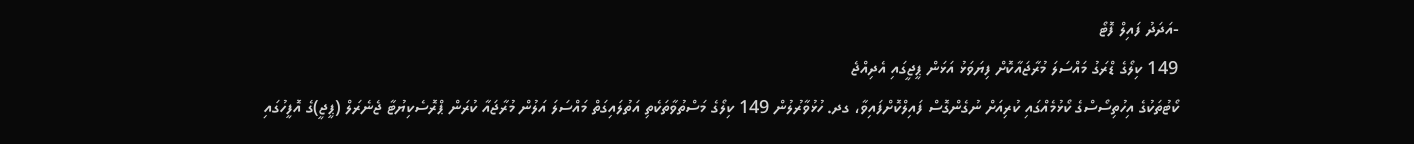-އަދަދު ފައިލް ފޮޓޯ
149 ކިލޯގެ ޑްރަގު މައްސަލަ މުރާޖައާކޮށް ފިޔަވަޅު އަޅަން ޕީޖީގައި އެދިއްޖެ
ކޯޓުތަކުގެ އިހުތިސޯސްގެ ކޯޅުމެއްގައި ކުރިއަށް ނުގެންގޮސް ފައިލްކޮށްފައިވާ، ގދ. ހުޅުވާރުލުން 149 ކިލޯގެ މަސްތުވާތަކެތި އަތުލައިގަތް މައްސަލަ އަލުން މުރާޖައާ ކުރަން ޕްރޮސެކިޔުޓާ ޖެނެރަލް (ޕީޖީ)ގެ އޮފީހުގައި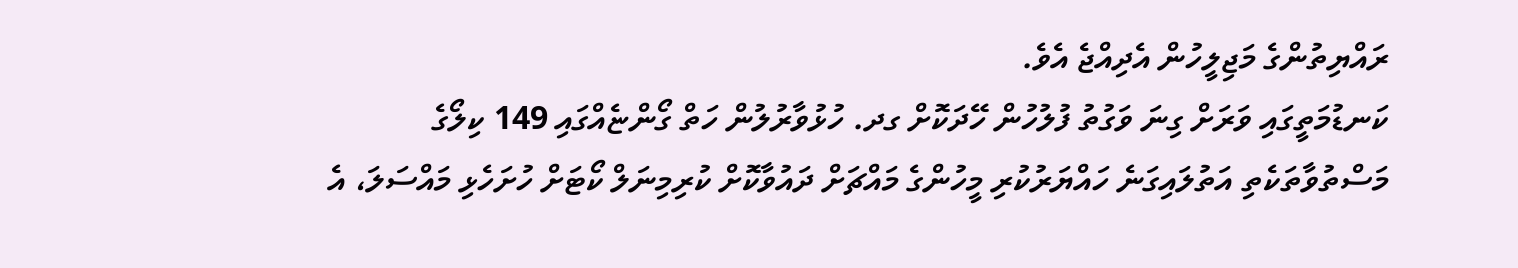ރައްޔިތުންގެ މަޖިލީހުން އެދިއްޖެ އެވެ.
ކަނޑުމަތީގައި ވަރަށް ގިނަ ވަގުތު ފުލުހުން ހޭދަކޮށް ގދ. ހުޅުވާރުލުން ހަތް ގޯންޏެއްގައި 149 ކިލޯގެ މަސްތުވާތަކެތި އަތުލައިގަނެ ހައްޔަރުކުރި މީހުންގެ މައްޗަށް ދައުވާކޮށް ކުރިމިނަލް ކޯޓަށް ހުށަހެޅި މައްސަލަ، އެ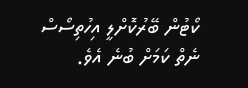ކޯޓުން ބޭރުކޮށްލީ އިހުތިސޯސް ނެތް ކަމަށް ބުނެ އެވެ.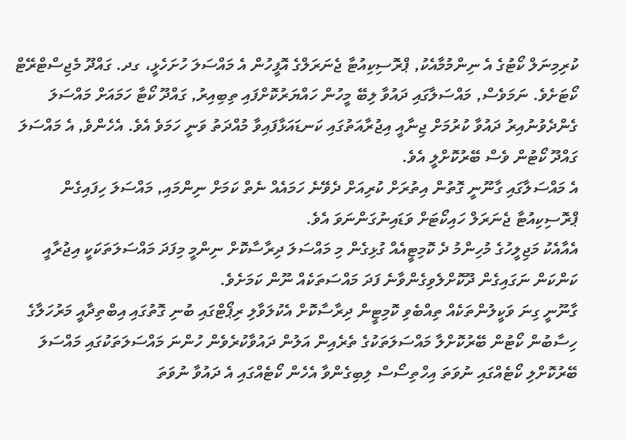ކުރިމިނަލް ކޯޓުގެ އެ ނިންމުމާއެކު, ޕްރޮސިކިއުޓާ ޖެނަރަލްގެ އޮފީހުން އެ މައްސަލަ ހުށަހެޅީ، ގދ. ގައްދޫ މެޖިސްޓްރޭޓް ކޯޓަށެވެ. ނަމަވެސް, މައްސަލާގައި ދައުވާ ލިބޭ މީހުން ހައްޔަރުކޮށްފައި ތިބިއިރު, ގައްދޫ ކޯޓާ ހަމައަށް މައްސަލަ ގެންދެވުނުއިރު ދައުވާ ކުރުމަށް ޖިނާއީ އިޖުރާއަތުގައި ކަނޑައަޅާފައިވާ މުއްދަތު ވަނީ ހަމަވެ އެވެ. އެހެންވެ, އެ މައްސަލަ ގައްދޫ ކޯޓުން ވެސް ބޭރުކޮށްލީ އެވެ.
އެ މައްސަލާގައި ގާނޫނީ ގޮތުން އިތުރަށް ކުރިއަށް ދެވޭނެ ހަމައެއް ނެތް ކަމަށް ނިންމައި, މައްސަލަ ހިފައިގެން ޕްރޮސިކިއުޓާ ޖެނަރަލް ހައިކޯޓަށް ވަޑައިނުގަންނަވަ އެވެ.
އެއާއެކު މަޖިލީހުގެ މުހިންމު ދެ ކޮމިޓީއެއް ގުޅިގެން މި މައްސަލަ ދިރާސާކޮށް ނިންމީ މިފަދަ މައްސަލަތަކަކީ އިޖުރާއީ ކަންކަން ނަގައިގެން ދޫކޮށްލެވިގެންވާނެ ފަދަ މައްސަތަކެއް ނޫން ކަމަށެވެ.
ގާނޫނީ ގިނަ ވަކީލުންތަކެއް ތިއްބެވި ކޮމިޓީން ދިރާސާކޮށް އެކުލަވާލި ރިޕޯޓްގައި ބުނި ގޮތުގައި އިބްތިދާއީ މަރުހަލާގެ ހިސާބުން ކޯޓުން ބޭރުކޮށްލާ މައްސަލަތަކުގެ ތެރެއިން އަލުން ދައުވާކުރެވެން ހުންނަ މައްސަލަތަކުގައި މައްސަލަ ބޭރުކޮށްލި ކޯޓެއްގައި ނުވަތަ އިހްތިސޯސް ލިބިގެންވާ އެހެން ކޯޓެއްގައި އެ ދައުވާ ނުވަތަ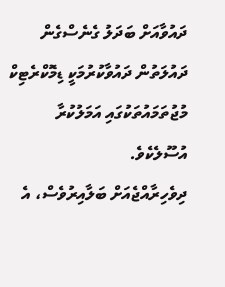ދައުވާއަށް ބަދަލު ގެނެސްގެން ދައުލަތުން ދައުވާކުރުމަކީ ޑިމޮކްރެޓިކް މުޖުތަމައުތަކުގައި އަމަލުކުރާ އުސޫލެކެވެ.
ދިވެހިރާއްޖެއަށް ބަލާއިރުވެސް، އެ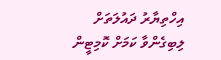އިހްތިޔާރު ދައުލަތަށް ލިބިގެންވާ ކަމަށް ކޮމިޓީން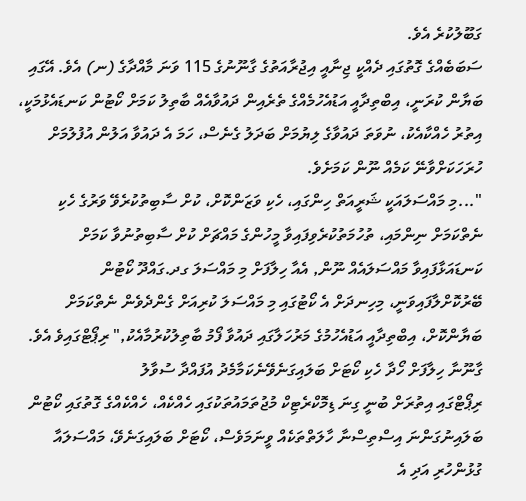ގަބޫލުކުރެ އެވެ.
ސަބަބެއްގެ ގޮތުގައި ދެއްކީ ޖިނާއީ އިޖުރާއަތުގެ ގާނޫނުގެ 115 ވަނަ މާއްދާގެ (ނ) އެވެ. އޭގައި ބަޔާން ކުރަނީ، އިބްތިދާއީ އަޑުއެހުމެއްގެ ތެރެއިން ދައުވާއެއް ބާތިލު ކަމަށް ކޯޓުން ކަނޑައެޅުމަކީ، އިތުރު ހެއްކާއެކު، ނުވަތަ ދައުވާގެ ލިޔުމަށް ބަދަލު ގެނެސް، ހަމަ އެ ދައުވާ އަލުން އުފުލުމަށް ހުރަހަކަށްވާނޭ ކަމެއް ނޫން ކަމަށެވެ.
"...މި މައްސަލައަކީ ޝަރީއަތް ހިންގައި، ހެކި ވަޒަންކޮށް، ކުށް ސާބިތުކުރެވޭ ވަރުގެ ހެކި ނެތްކަމަށް ނިންމައި، ތުހުމަތުކުރެވިފައިވާ މީހުންގެ މައްޗަށް ކުށް ސާބިތުނުވާ ކަމަށް ކަނޑައަޅާފައިވާ މައްސަލައެއް ނޫން, އެއާ ހިލާފަށް މި މައްސަލަ ގދ.ގައްދޫ ކޯޓުން ބޭރުކޮށްލާފައިވަނީ، މިހިނދަށް އެ ކޯޓުގައި މި މައްސަލަ ކުރިއަށް ގެންދެވެން ނެތްކަމަށް ބަޔާންކޮށް، އިބްތިދާއީ އަޑުއެހުމުގެ މަރުހަލާގައި ދައުވާ ފޯމު ބާތިލުކުރުމާއެކު," ރިޕޯޓްގައިވެ އެވެ.
ގާނޫނާ ހިލާފަށް ހޯދާ ހެކި ކޯޓަށް ބަލައިގަނެވޭނެކަމާމެދު އުފައްދާ ސުވާލު
ރިޕޯޓްގައި އިތުރަށް ބުނީ ގިނަ ޑިމޮކްރެޓިކް މުޖުތަމައުތަކުގައި ހެއްކެއް، ހެއްކެއްގެ ގޮތުގައި ކޯޓުން ބަލައިނުގަންނަ އިސްތިސްނާ ހާލަތްތަކެއް ވީނަމަވެސް، ކޯޓަށް ބަލައިގަނެވޭ، މައްސަލައާ ގުޅުންހުރި އަދި އެ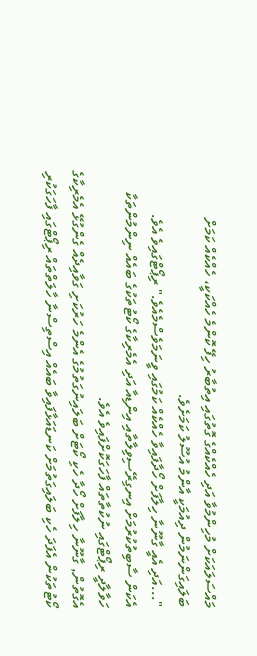މައްސަލައަކަށް މުހިންމުވާ އަދި ހެއްކެއްގެ ގޮތުގައި އިތުބާރު ހިފޭ ކޮންމެ ހެއްކަކީ، ހެއްކެއް ކަމަށް ބަލައިގަންނަމުން ދިއުމަކީ އާންމު އުސޫލު ކަމަށެވެ.
"...އަދި އެއީ ގާނޫނާ ހިލާފަށް ހޯދާފައިވާ ހެއްކެއް ކަމުގައި ވީނަމަވެސްމެއެވެ." ރިޕޯޓްގައިވެ އެވެ.
އެކަން ސާބިތުކުރުމަށް އިނގިރޭސިވިލާތާއި އިންޑިއާ އަދި އެމެރިކާގެ ކޯޓުތަކުގެ ބައެއް ނިންމުންތަކާ ހަވާލާދީ ރިޕޯޓްގައި ނުކުތާތައް ފާހަގަކޮށްފައިވެ އެވެ.
އެގޮތުން, ގާނޫނާ ހިލާފަށް ހޯދާ ހެކި ކޯޓަށް ބަލައިނުގަތުމުގެ އެންމެ ހަރުކަށި ގަވާއިދެއް ގެންގުޅޭ އެމެރިކާގެ ކޯޓުތަކުން އެފަދަ ހެކި ބަލައިގަތުމަށް ކަނޑައަޅާފައިވާ ބައެއް އިސްތިސްނާ ހާލަތްތައް ރިޕޯޓްގައި ފާހަގަކުރި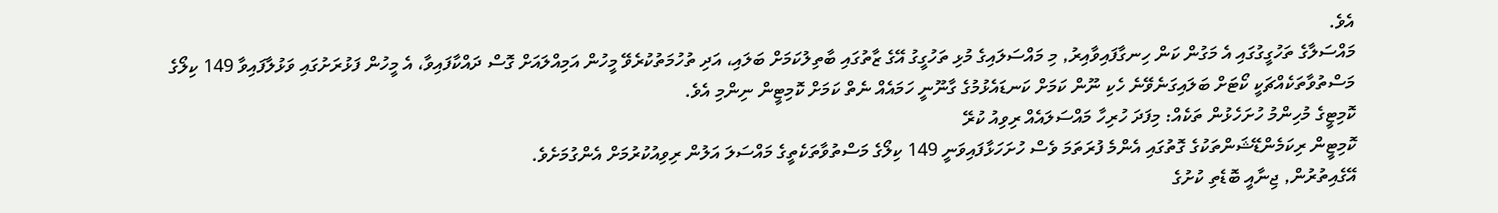އެވެ.
މައްސަލާގެ ތަހުގީގުގައި އެ މަގުން ކަން ހިނގާފައިވާއިރު, މި މައްސަލައިގެ މުޅި ތަހުގީގު އޭގެ ޒާތުގައި ބާތިލުކަމަށް ބަލައި، އަދި ތުހުމަތުކުރެވޭ މީހުން އަމިއްލައަށް ގޮސް ދައްކާފައިވާ، އެ މީހުން ފަޅުރަށުގައި ވަޅުލާފައިވާ 149 ކިލޯގެ މަސްތުވާތަކެއްޗަކީ ކޯޓަށް ބަލައިގަނެވޭނެ ހެކި ނޫން ކަމަށް ކަނޑައެޅުމުގެ ގާނޫނީ ހަމައެއް ނެތް ކަމަށް ކޮމިޓީން ނިންމި އެވެ.
ކޮމިޓީގެ މުހިންމު ހުށަހެޅުން ތަކެއް: މިފަދަ ހުރިހާ މައްސަލައެއް ރިވިއު ކުރޭ
ކޮމިޓީން ރިކަމެންޑޭޝަންތަކުގެ ގޮތުގައި އެންމެ ފުރަތަމަ ވެސް ހުށަހަޅާފައިވަނީ 149 ކިލޯގެ މަސްތުވާތަކެތީގެ މައްސަލަ އަލުން ރިވިއުކުރުމަށް އެންގުމަށެވެ.
އޭގެއިތުރުން, ޖިނާއީ ބޮޑެތި ކުށުގެ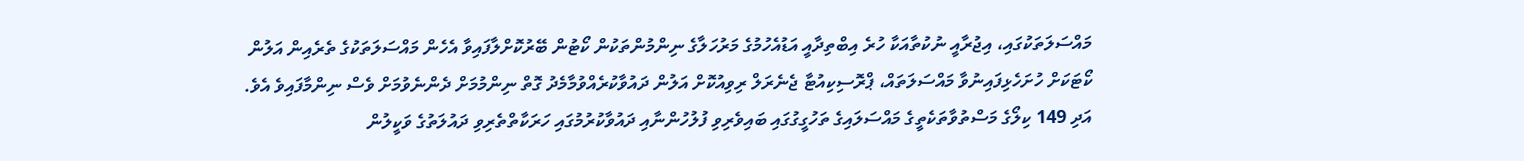މައްސަލަތަކުގައި، އިޖުރާއީ ނުކުތާއަކާ ހުރެ އިބްތިދާއީ އަޑުއެހުމުގެ މަރުހަލާގެ ނިންމުންތަކުން ކޯޓުން ބޭރުކޮށްލާފައިވާ އެހެން މައްސަލަތަކުގެ ތެރެއިން އަލުން ކޯޓަކަށް ހުށަހެޅިފައިނުވާ މައްސަލަތައް، ޕްރޮސިކިއުޓާ ޖެނެރަލް ރިވިއުކޮށް އަލުން ދައުވާކުރެއްވުމާމެދު ގޮތް ނިންމުމަށް ދެންނެވުމަށް ވެސް ނިންމާފައިވެ އެވެ.
އަދި 149 ކިލޯގެ މަސްތުވާތަކެތީގެ މައްސަލައިގެ ތަހުގީގުގައި ބައިވެރިވި ފުލުހުންނާއި ދައުވާކުރުމުގައި ހަރަކާތްތެރިވި ދައުލަތުގެ ވަކީލުން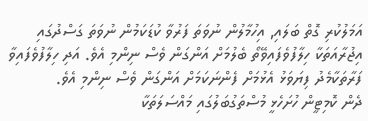އަމަލުކުރި ގޮތް ބަލައި, އިހުމާލުން ނުވަތަ ފަރުވާ ކުޑަކަމުން ނުވަތަ ގަސްދުގައި އިޖުރާއަތަކާ ހިލާފުވެފައިވޭތޯ ބެލުމަށް އަންގަން ވެސް ނިންމި އެވެ. އަދި ހިލާފުވެފައިވާ ފަރާތަކާމެދު ފިޔަވަޅު އެޅުމަށް ފެންނަކަމަށް އަންގަން ވެސް ނިންމި އެވެ.
ދެން ކޮމިޓީން ހުށަހެޅީ މުސްތަގުބަލުގައި މައްސަލަތަކާ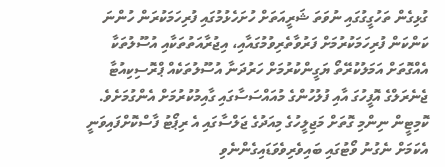ގުޅިގެން ތަހުގީގުގައި ނުވަތަ ޝަރީއަތަށް ހުށަހެޅުމުގައި ފުރިހަމަކުރަން ހުންނަ ކަންކަން ފުރިހަމަކުރުމަށް ފަރުވާތެރިވުމުގައާއި، އިޖުރާއަތުތަކާއި އުސޫލުތަކާ އެއްގޮތަށް އަމަލުކުރޭތޯ ޔަގީންކުރުމަށް ހަރުދަނާ އުސޫލުތަކެއް ޕްރޮސިކިއުޓާ ޖެނެރަލްގެ އޮފީހުގަ އާއި ފުލުހުންގެ މުއައްސަސާގައި ގާއިމުކުރުމަށް އެންގުމަށެވެ.
ކޮމިޓީން ނިންމި ގޮތަށް މަޖިލީހުގެ މިއަދުގެ ޖަލްސާގައި އެ ރިޕޯޓު ފާސްކޮށްފައިވަނީ އެކަމަށް ނެގުނު ވޯޓުގައި ބައިވެރިވެވަޑައިގެންނެވި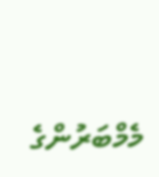މެމްބަރުންގެ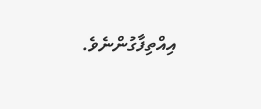އިއްތިފާގުންނެވެ.